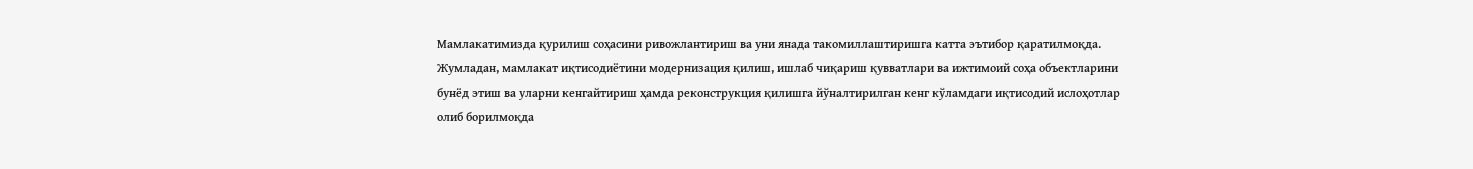Мамлакатимизда қурилиш соҳасини ривожлантириш ва уни янада такомиллаштиришга катта эътибор қаратилмоқда. Жумладан, мамлакат иқтисодиётини модернизация қилиш, ишлаб чиқариш қувватлари ва ижтимоий соҳа объектларини бунёд этиш ва уларни кенгайтириш ҳамда реконструкция қилишга йўналтирилган кенг кўламдаги иқтисодий ислоҳотлар олиб борилмоқда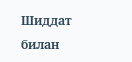Шиддат билан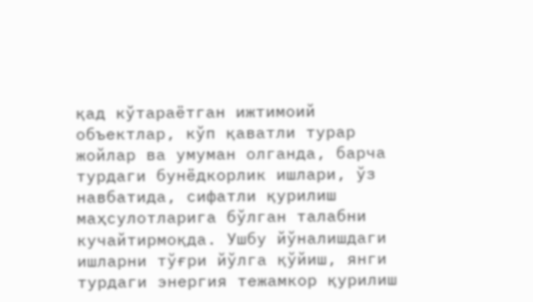қад кўтараётган ижтимоий объектлар, кўп қаватли турар жойлар ва умуман олганда, барча турдаги бунёдкорлик ишлари, ўз навбатида, сифатли қурилиш маҳсулотларига бўлган талабни кучайтирмоқда. Ушбу йўналишдаги ишларни тўғри йўлга қўйиш, янги турдаги энергия тежамкор қурилиш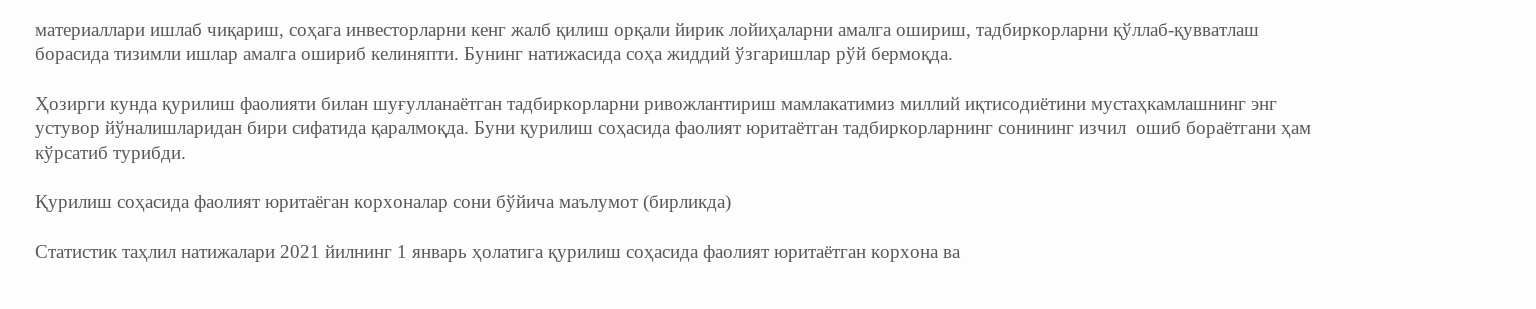материаллари ишлаб чиқариш, соҳага инвесторларни кенг жалб қилиш орқали йирик лойиҳаларни амалга ошириш, тадбиркорларни қўллаб-қувватлаш борасида тизимли ишлар амалга ошириб келиняпти. Бунинг натижасида соҳа жиддий ўзгаришлар рўй бермоқда.

Ҳозирги кунда қурилиш фаолияти билан шуғулланаётган тадбиркорларни ривожлантириш мамлакатимиз миллий иқтисодиётини мустаҳкамлашнинг энг устувор йўналишларидан бири сифатида қаралмоқда. Буни қурилиш соҳасида фаолият юритаётган тадбиркорларнинг сонининг изчил  ошиб бораётгани ҳам кўрсатиб турибди.

Қурилиш соҳасида фаолият юритаёган корхоналар сони бўйича маълумот (бирликда)

Статистик таҳлил натижалари 2021 йилнинг 1 январь ҳолатига қурилиш соҳасида фаолият юритаётган корхона ва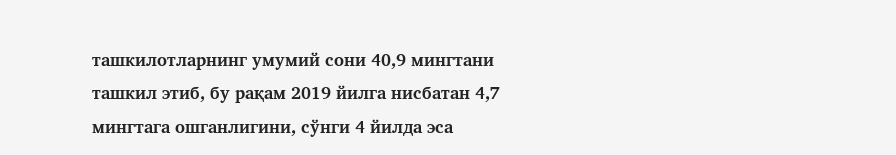ташкилотларнинг умумий сони 40,9 мингтани ташкил этиб, бу рақам 2019 йилга нисбатан 4,7 мингтага ошганлигини, сўнги 4 йилда эса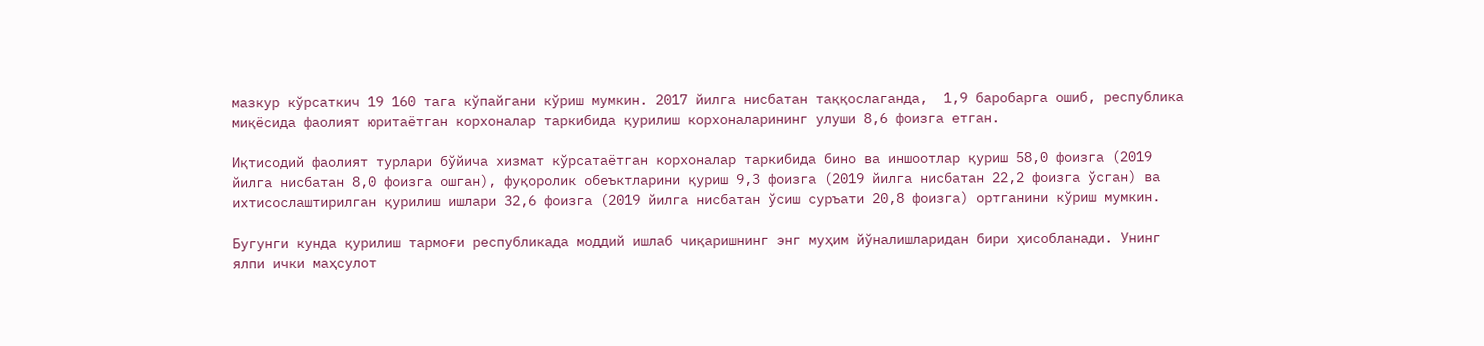мазкур кўрсаткич 19 160 тага кўпайгани кўриш мумкин. 2017 йилга нисбатан таққослаганда,  1,9 баробарга ошиб, республика миқёсида фаолият юритаётган корхоналар таркибида қурилиш корхоналарининг улуши 8,6 фоизга етган.

Иқтисодий фаолият турлари бўйича хизмат кўрсатаётган корхоналар таркибида бино ва иншоотлар қуриш 58,0 фоизга (2019 йилга нисбатан 8,0 фоизга ошган), фуқоролик обеъктларини қуриш 9,3 фоизга (2019 йилга нисбатан 22,2 фоизга ўсган) ва ихтисослаштирилган қурилиш ишлари 32,6 фоизга (2019 йилга нисбатан ўсиш суръати 20,8 фоизга) ортганини кўриш мумкин.

Бугунги кунда қурилиш тармоғи республикада моддий ишлаб чиқаришнинг энг муҳим йўналишларидан бири ҳисобланади. Унинг ялпи ички маҳсулот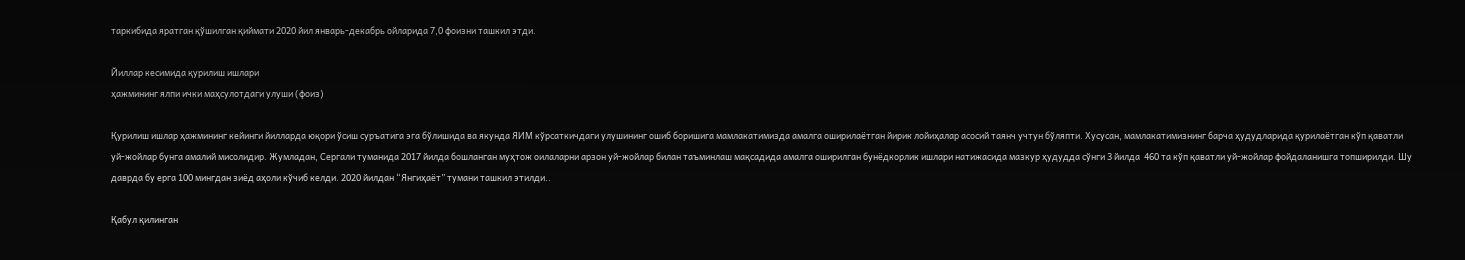таркибида яратган қўшилган қиймати 2020 йил январь-декабрь ойларида 7,0 фоизни ташкил этди.

Йиллар кесимида қурилиш ишлари
ҳажмининг ялпи ички маҳсулотдаги улуши (фоиз)

Қурилиш ишлар ҳажмининг кейинги йилларда юқори ўсиш суръатига эга бўлишида ва якунда ЯИМ кўрсаткичдаги улушининг ошиб боришига мамлакатимизда амалга оширилаётган йирик лойиҳалар асосий таянч учтун бўляпти. Хусусан, мамлакатимизнинг барча ҳудудларида қурилаётган кўп қаватли уй-жойлар бунга амалий мисолидир. Жумладан, Сергали туманида 2017 йилда бошланган муҳтож оилаларни арзон уй-жойлар билан таъминлаш мақсадида амалга оширилган бунёдкорлик ишлари натижасида мазкур ҳудудда сўнги 3 йилда  460 та кўп қаватли уй-жойлар фойдаланишга топширилди. Шу даврда бу ерга 100 мингдан зиёд аҳоли кўчиб келди. 2020 йилдан “Янгиҳаёт” тумани ташкил этилди..

Қабул қилинган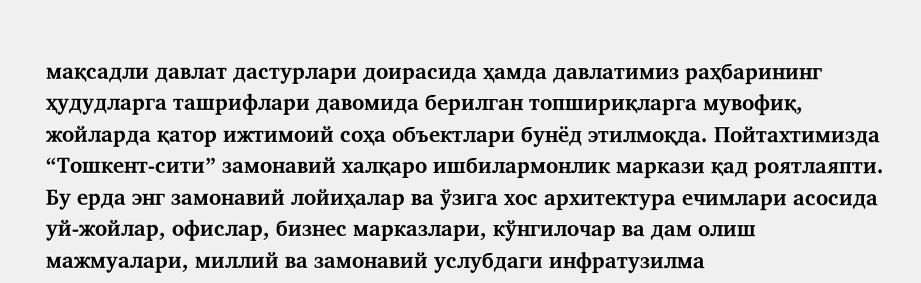мақсадли давлат дастурлари доирасида ҳамда давлатимиз раҳбарининг ҳудудларга ташрифлари давомида берилган топшириқларга мувофиқ, жойларда қатор ижтимоий соҳа объектлари бунёд этилмоқда. Пойтахтимизда “Тошкент-сити” замонавий халқаро ишбилармонлик маркази қад роятлаяпти. Бу ерда энг замонавий лойиҳалар ва ўзига хос архитектура ечимлари асосида уй-жойлар, офислар, бизнес марказлари, кўнгилочар ва дам олиш мажмуалари, миллий ва замонавий услубдаги инфратузилма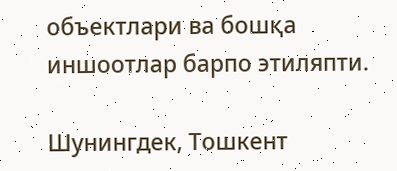объектлари ва бошқа иншоотлар барпо этиляпти.

Шунингдек, Тошкент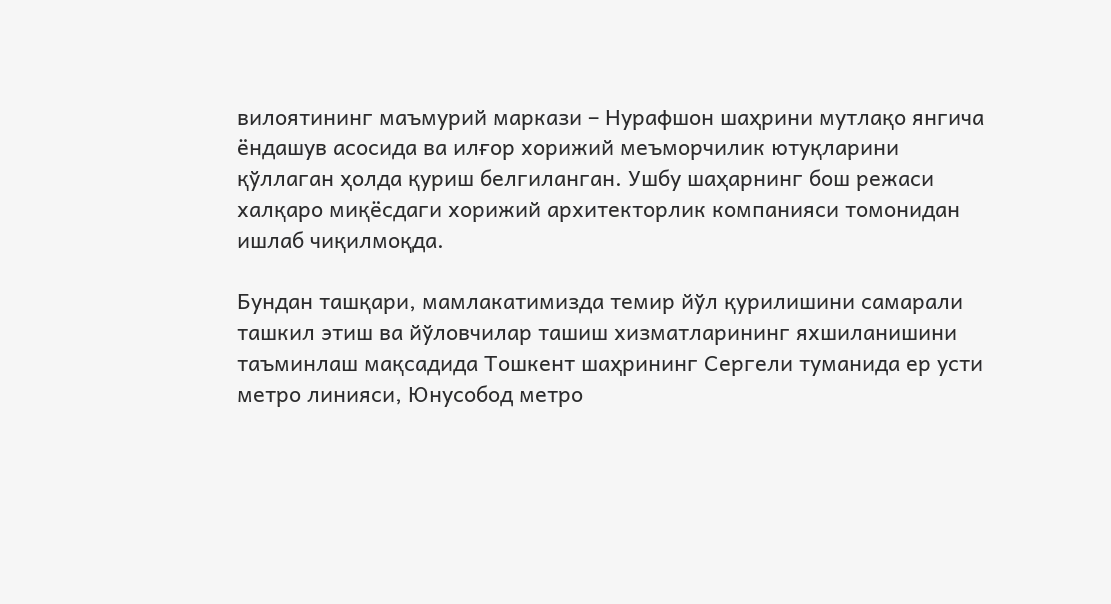вилоятининг маъмурий маркази – Нурафшон шаҳрини мутлақо янгича ёндашув асосида ва илғор хорижий меъморчилик ютуқларини қўллаган ҳолда қуриш белгиланган. Ушбу шаҳарнинг бош режаси халқаро миқёсдаги хорижий архитекторлик компанияси томонидан ишлаб чиқилмоқда.

Бундан ташқари, мамлакатимизда темир йўл қурилишини самарали ташкил этиш ва йўловчилар ташиш хизматларининг яхшиланишини таъминлаш мақсадида Тошкент шаҳрининг Сергели туманида ер усти метро линияси, Юнусобод метро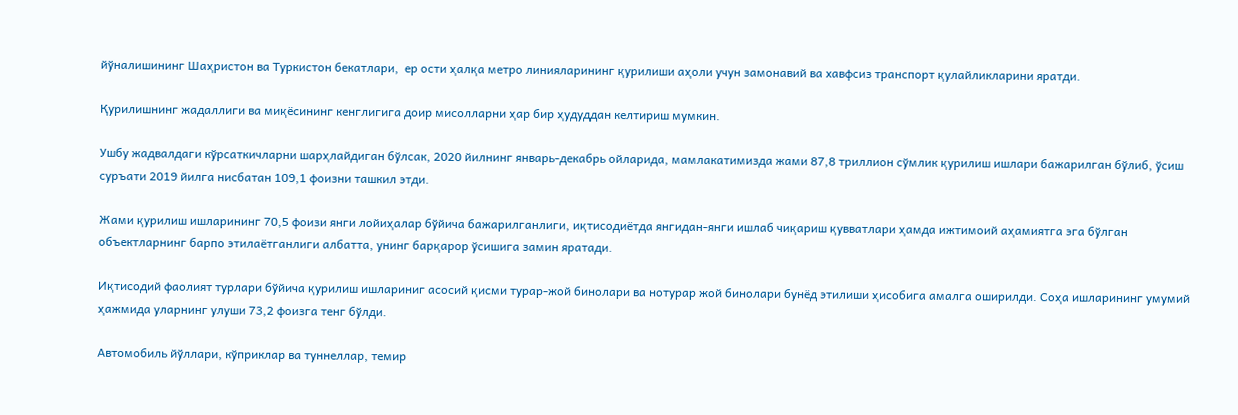йўналишининг Шаҳристон ва Туркистон бекатлари,  ер ости ҳалқа метро линияларининг қурилиши аҳоли учун замонавий ва хавфсиз транспорт қулайликларини яратди.

Қурилишнинг жадаллиги ва миқёсининг кенглигига доир мисолларни ҳар бир ҳудуддан келтириш мумкин.

Ушбу жадвалдаги кўрсаткичларни шарҳлайдиган бўлсак, 2020 йилнинг январь-декабрь ойларида, мамлакатимизда жами 87,8 триллион сўмлик қурилиш ишлари бажарилган бўлиб, ўсиш суръати 2019 йилга нисбатан 109,1 фоизни ташкил этди.

Жами қурилиш ишларининг 70,5 фоизи янги лойиҳалар бўйича бажарилганлиги, иқтисодиётда янгидан-янги ишлаб чиқариш қувватлари ҳамда ижтимоий аҳамиятга эга бўлган объектларнинг барпо этилаётганлиги албатта, унинг барқарор ўсишига замин яратади.

Иқтисодий фаолият турлари бўйича қурилиш ишлариниг асосий қисми турар-жой бинолари ва нотурар жой бинолари бунёд этилиши ҳисобига амалга оширилди. Соҳа ишларининг умумий ҳажмида уларнинг улуши 73,2 фоизга тенг бўлди.

Автомобиль йўллари, кўприклар ва туннеллар, темир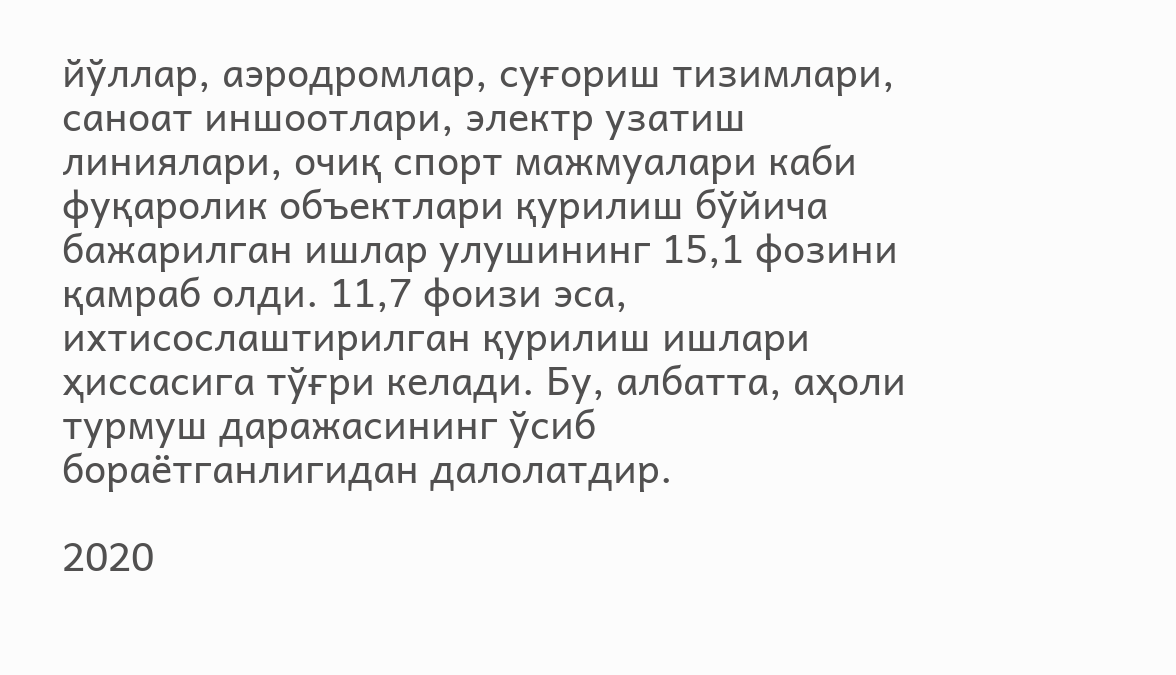йўллар, аэродромлар, суғориш тизимлари, саноат иншоотлари, электр узатиш линиялари, очиқ спорт мажмуалари каби фуқаролик объектлари қурилиш бўйича бажарилган ишлар улушининг 15,1 фозини қамраб олди. 11,7 фоизи эса, ихтисослаштирилган қурилиш ишлари ҳиссасига тўғри келади. Бу, албатта, аҳоли турмуш даражасининг ўсиб бораётганлигидан далолатдир.

2020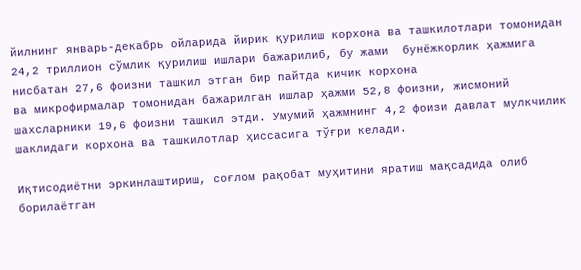йилнинг январь-декабрь ойларида йирик қурилиш корхона ва ташкилотлари томонидан 24,2 триллион сўмлик қурилиш ишлари бажарилиб, бу жами  бунёжкорлик ҳажмига нисбатан 27,6 фоизни ташкил этган бир пайтда кичик корхона
ва микрофирмалар томонидан бажарилган ишлар ҳажми 52,8 фоизни, жисмоний шахсларники 19,6 фоизни ташкил этди. Умумий ҳажмнинг 4,2 фоизи давлат мулкчилик шаклидаги корхона ва ташкилотлар ҳиссасига тўғри келади.

Иқтисодиётни эркинлаштириш, соғлом рақобат муҳитини яратиш мақсадида олиб борилаётган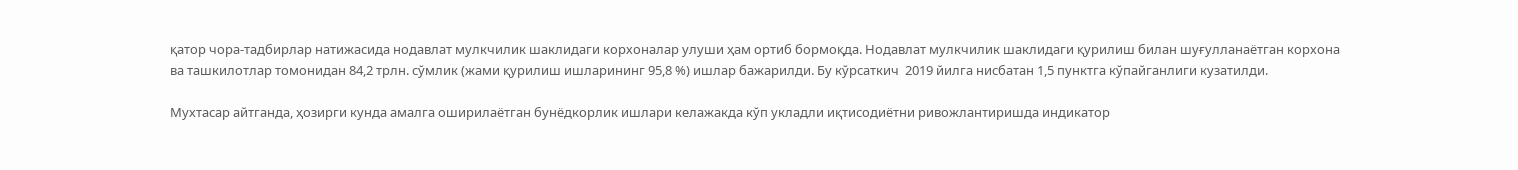қатор чора-тадбирлар натижасида нодавлат мулкчилик шаклидаги корхоналар улуши ҳам ортиб бормоқда. Нодавлат мулкчилик шаклидаги қурилиш билан шуғулланаётган корхона
ва ташкилотлар томонидан 84,2 трлн. сўмлик (жами қурилиш ишларининг 95,8 %) ишлар бажарилди. Бу кўрсаткич  2019 йилга нисбатан 1,5 пунктга кўпайганлиги кузатилди.

Мухтасар айтганда, ҳозирги кунда амалга оширилаётган бунёдкорлик ишлари келажакда кўп укладли иқтисодиётни ривожлантиришда индикатор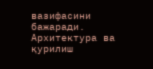вазифасини бажаради. Архитектура ва қурилиш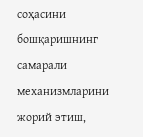соҳасини бошқаришнинг самарали механизмларини жорий этиш,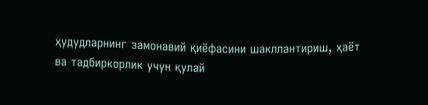ҳудудларнинг замонавий қиёфасини шакллантириш, ҳаёт ва тадбиркорлик учун қулай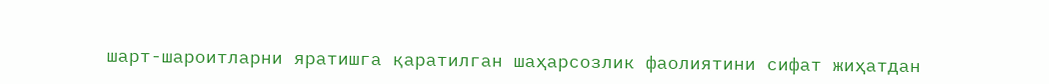шарт-шароитларни яратишга қаратилган шаҳарсозлик фаолиятини сифат жиҳатдан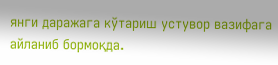янги даражага кўтариш устувор вазифага айланиб бормоқда.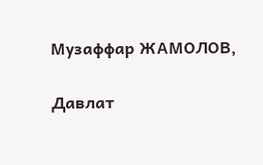Музаффар ЖАМОЛОВ,

Давлат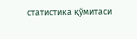статистика қўмитаси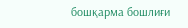бошқарма бошлиғи